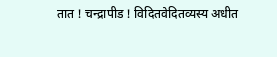तात ! चन्द्रापीड ! विदितवेदितव्यस्य अधीत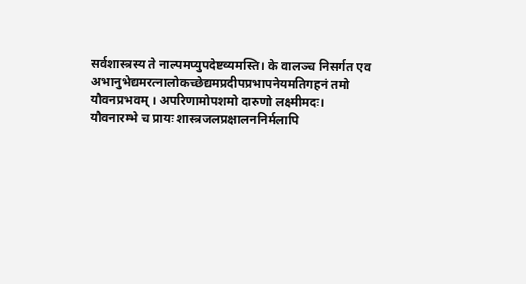सर्वशास्त्रस्य ते नाल्पमप्युपदेष्टव्यमस्ति। के वालञ्च निसर्गत एव अभानुभेद्यमरत्नालोकच्छेद्यमप्रदीपप्रभापनेयमतिगहनं तमो यौवनप्रभवम् । अपरिणामोपशमो दारुणो लक्ष्मीमदः।
यौवनारम्भे च प्रायः शास्त्रजलप्रक्षालननिर्मलापि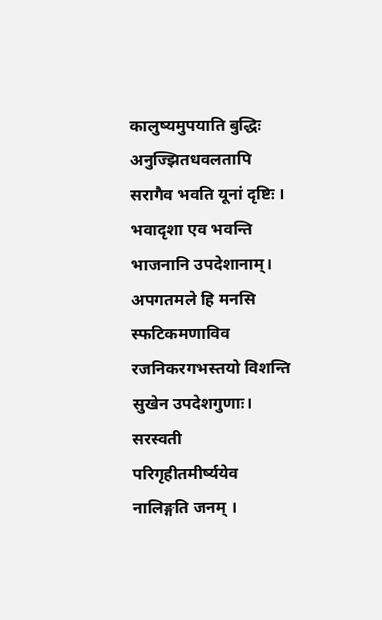कालुष्यमुपयाति बुद्धिः अनुज्झितधवलतापि सरागैव भवति यूनां दृष्टिः । भवादृशा एव भवन्ति भाजनानि उपदेशानाम्। अपगतमले हि मनसि स्फटिकमणाविव रजनिकरगभस्तयो विशन्ति सुखेन उपदेशगुणाः।
सरस्वती परिगृहीतमीर्ष्ययेव नालिङ्गति जनम् ।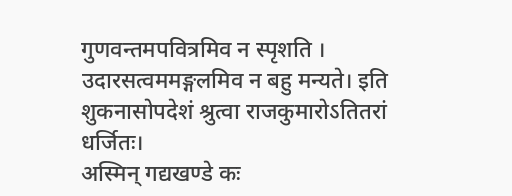गुणवन्तमपवित्रमिव न स्पृशति । उदारसत्वममङ्गलमिव न बहु मन्यते। इति शुकनासोपदेशं श्रुत्वा राजकुमारोऽतितरां धर्जितः।
अस्मिन् गद्यखण्डे कः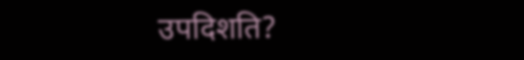उपदिशति?